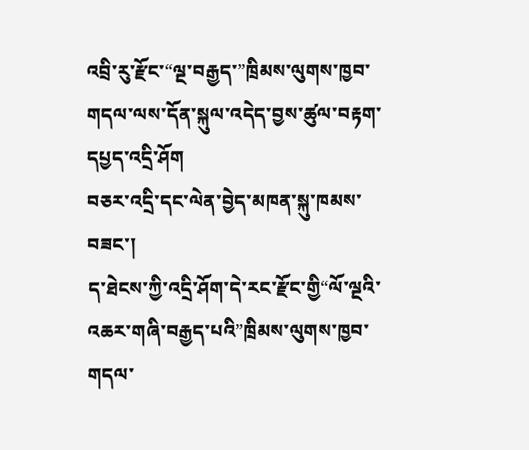འབྲི་རུ་རྫོང་“ལྔ་བརྒྱད་”ཁྲིམས་ལུགས་ཁྱབ་གདལ་ལས་དོན་སྐུལ་འདེད་བྱས་ཚུལ་བརྟག་དཔྱད་འདྲི་ཤོག
བཅར་འདྲི་དང་ལེན་བྱེད་མཁན་སྐུ་ཁམས་བཟང་།
ད་ཐེངས་ཀྱི་འདྲི་ཤོག་དེ་རང་རྫོང་གྱི“ལོ་ལྔའི་འཆར་གཞི་བརྒྱད་པའི”ཁྲིམས་ལུགས་ཁྱབ་གདལ་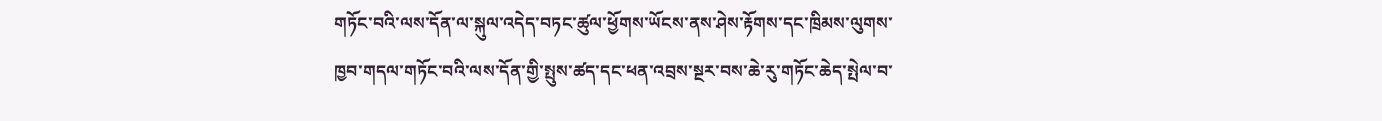གཏོང་བའི་ལས་དོན་ལ་སྐུལ་འདེད་བཏང་ཚུལ་ཕྱོགས་ཡོངས་ནས་ཤེས་རྟོགས་དང་ཁྲིམས་ལུགས་ཁྱབ་གདལ་གཏོང་བའི་ལས་དོན་གྱི་སྤུས་ཚད་དང་ཕན་འབྲས་སྔར་བས་ཆེ་རུ་གཏོང་ཆེད་སྤེལ་བ་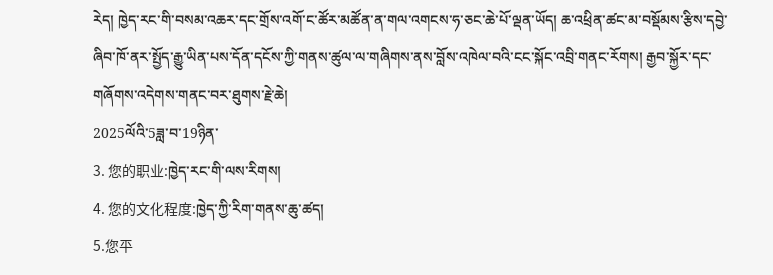རེད། ཁྱེད་རང་གི་བསམ་འཆར་དང་གྲོས་འགོ་ང་ཚོར་མཚོན་ན་གལ་འགངས་ཧ་ཅང་ཆེ་པོ་ལྡན་ཡོད། ཆ་འཕྲིན་ཚང་མ་བསྡོམས་རྩིས་དབྱེ་ཞིབ་ཁོ་ནར་སྤྱོད་རྒྱུ་ཡིན་པས་དོན་དངོས་ཀྱི་གནས་ཚུལ་ལ་གཞིགས་ནས་བློས་འཁེལ་བའི་ངང་སྐོང་འབྲི་གནང་རོགས། རྒྱབ་སྐྱོར་དང་གཞོགས་འདེགས་གནང་བར་ཐུགས་རྗེ་ཆེ།
2025ལོའི་5ཟླ་བ་19ཉིན་
3. 您的职业:ཁྱེད་རང་གི་ལས་རིགས།
4. 您的文化程度:ཁྱེད་ཀྱི་རིག་གནས་ཆུ་ཚད།
5.您平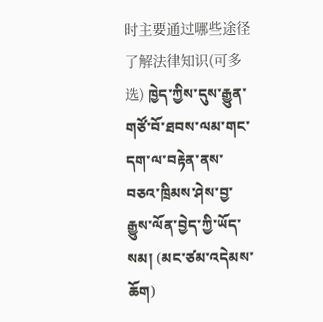时主要通过哪些途径了解法律知识(可多选) ཁྱེད་ཀྱིས་དུས་རྒྱུན་གཙོ་བོ་ཐབས་ལམ་གང་དག་ལ་བརྟེན་ནས་བཅའ་ཁྲིམས་ཤེས་བྱ་རྒྱུས་ལོན་བྱེད་ཀྱི་ཡོད་སམ། (མང་ཙམ་འདེམས་ཆོག)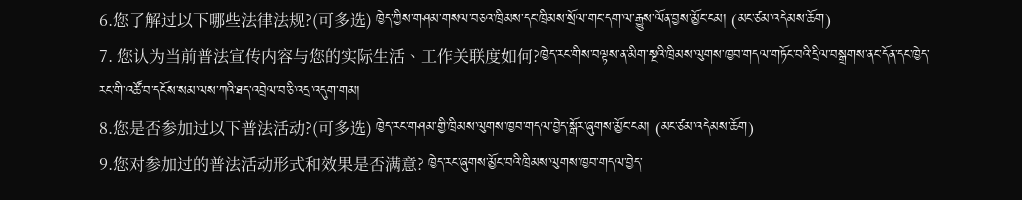6.您了解过以下哪些法律法规?(可多选) ཁྱེད་ཀྱིས་གཤམ་གསལ་བཅའ་ཁྲིམས་དང་ཁྲིམས་སྲོལ་གང་དག་ལ་རྒྱུས་ལོན་བྱས་མྱོང་ངམ། (མང་ཙམ་འདེམས་ཆོག)
7. 您认为当前普法宣传内容与您的实际生活、工作关联度如何?ཁྱེད་རང་གིས་བལྟས་ན་མིག་སྔའི་ཁྲིམས་ལུགས་ཁྱབ་གདལ་གཏོང་བའི་དྲིལ་བསྒྲགས་ནང་དོན་དང་ཁྱེད་རང་གི་འཚོ་བ་དངོས་སམ་ལས་ཀའི་ཐད་འབྲེལ་བ་ཅི་འདྲ་འདུག་གམ།
8.您是否参加过以下普法活动?(可多选) ཁྱེད་རང་གཤམ་གྱི་ཁྲིམས་ལུགས་ཁྱབ་གདལ་བྱེད་སྒོར་ཞུགས་མྱོང་ངམ། (མང་ཙམ་འདེམས་ཆོག)
9.您对参加过的普法活动形式和效果是否满意? ཁྱེད་རང་ཞུགས་མྱོང་བའི་ཁྲིམས་ལུགས་ཁྱབ་གདལ་བྱེད་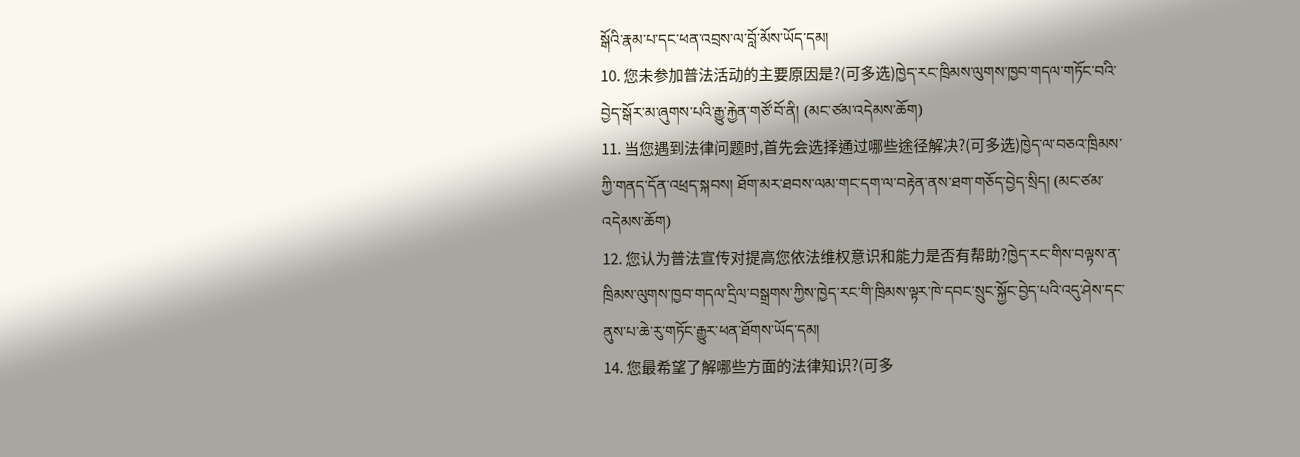སྒོའི་རྣམ་པ་དང་ཕན་འབྲས་ལ་བློ་མོས་ཡོད་དམ།
10. 您未参加普法活动的主要原因是?(可多选)ཁྱེད་རང་ཁྲིམས་ལུགས་ཁྱབ་གདལ་གཏོང་བའི་བྱེད་སྒོར་མ་ཞུགས་པའི་རྒྱུ་རྐྱེན་གཙོ་བོ་ནི། (མང་ཙམ་འདེམས་ཆོག)
11. 当您遇到法律问题时,首先会选择通过哪些途径解决?(可多选)ཁྱེད་ལ་བཅའ་ཁྲིམས་ཀྱི་གནད་དོན་འཕྲད་སྐབས། ཐོག་མར་ཐབས་ལམ་གང་དག་ལ་བརྟེན་ནས་ཐག་གཅོད་བྱེད་སྲིད། (མང་ཙམ་འདེམས་ཆོག)
12. 您认为普法宣传对提高您依法维权意识和能力是否有帮助?ཁྱེད་རང་གིས་བལྟས་ན་ཁྲིམས་ལུགས་ཁྱབ་གདལ་དྲིལ་བསྒྲགས་ཀྱིས་ཁྱེད་རང་གི་ཁྲིམས་ལྟར་ཁེ་དབང་སྲུང་སྐྱོང་བྱེད་པའི་འདུ་ཤེས་དང་ནུས་པ་ཆེ་རུ་གཏོང་རྒྱུར་ཕན་ཐོགས་ཡོད་དམ།
14. 您最希望了解哪些方面的法律知识?(可多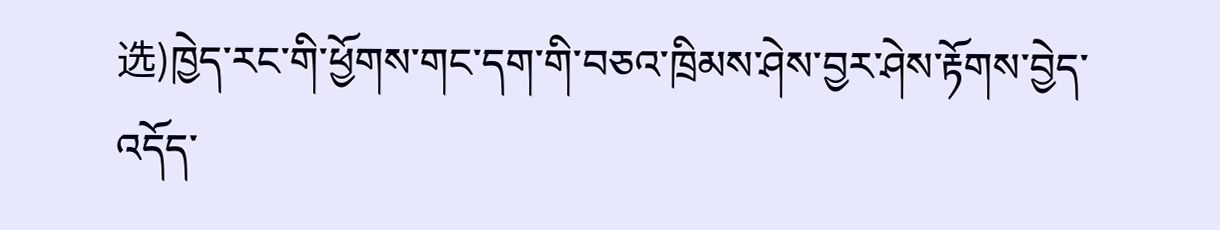选)ཁྱེད་རང་གི་ཕྱོགས་གང་དག་གི་བཅའ་ཁྲིམས་ཤེས་བྱར་ཤེས་རྟོགས་བྱེད་འདོད་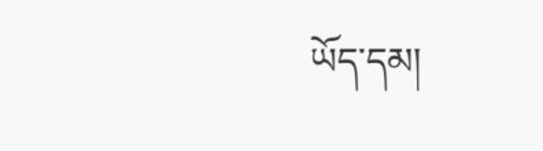ཡོད་དམ།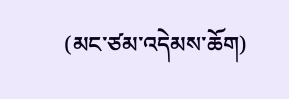(མང་ཙམ་འདེམས་ཆོག)